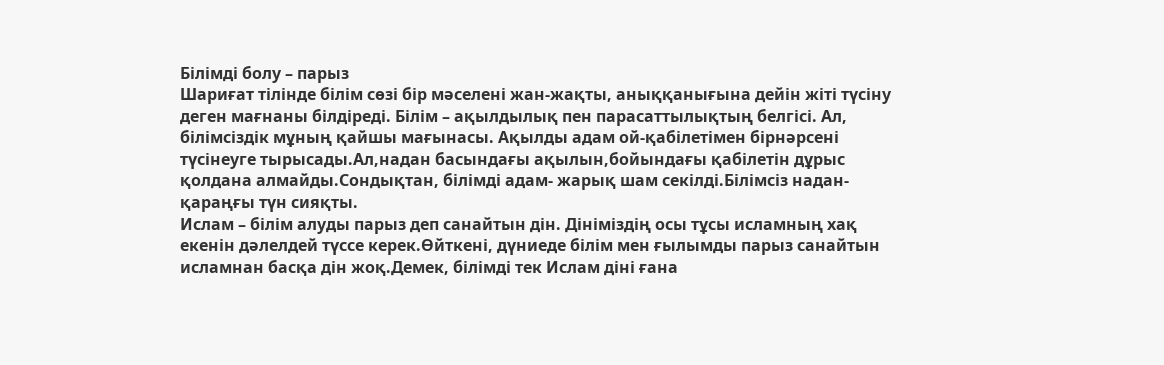Білімді болу – парыз
Шариғат тілінде білім сөзі бір мәселені жан-жақты, аныққанығына дейін жіті түсіну деген мағнаны білдіреді. Білім – ақылдылық пен парасаттылықтың белгісі. Ал, білімсіздік мұның қайшы мағынасы. Ақылды адам ой-қабілетімен бірнәрсені түсінеуге тырысады.Ал,надан басындағы ақылын,бойындағы қабілетін дұрыс қолдана алмайды.Сондықтан, білімді адам- жарық шам секілді.Білімсіз надан- қараңғы түн сияқты.
Ислам – білім алуды парыз деп санайтын дін. Дініміздің осы тұсы исламның хақ екенін дәлелдей түссе керек.Өйткені, дүниеде білім мен ғылымды парыз санайтын исламнан басқа дін жоқ.Демек, білімді тек Ислам діні ғана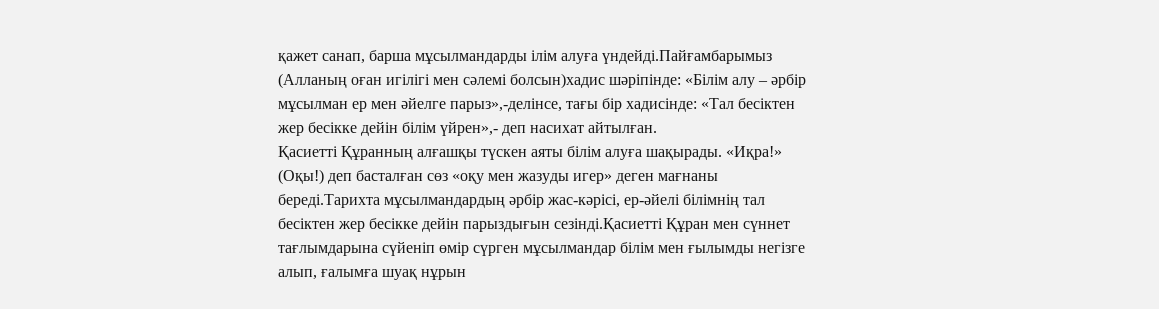қажет санап, барша мұсылмандарды ілім алуға үндейді.Пайғамбарымыз (Алланың оған игілігі мен сәлемі болсын)хадис шәріпінде: «Білім алу – әрбір мұсылман ер мен әйелге парыз»,-делінсе, тағы бір хадисінде: «Тал бесіктен жер бесікке дейін білім үйрен»,- деп насихат айтылған.
Қасиетті Құранның алғашқы түскен аяты білім алуға шақырады. «Иқра!» (Оқы!) деп басталған сөз «оқу мен жазуды игер» деген мағнаны береді.Тарихта мұсылмандардың әрбір жас-кәрісі, ер-әйелі білімнің тал бесіктен жер бесікке дейін парыздығын сезінді.Қасиетті Құран мен сүннет тағлымдарына сүйеніп өмір сүрген мұсылмандар білім мен ғылымды негізге алып, ғалымға шуақ нұрын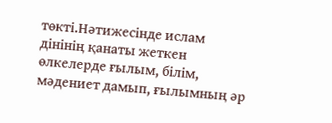төкті.Нәтижесінде ислам дінінің қанаты жеткен өлкелерде ғылым, білім, мәдениет дамып, ғылымның әр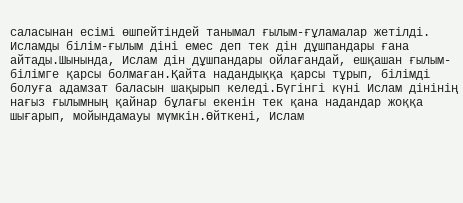саласынан есімі өшпейтіндей танымал ғылым-ғұламалар жетілді.
Исламды білім-ғылым діні емес деп тек дін дұшпандары ғана айтады.Шынында, Ислам дін дұшпандары ойлағандай, ешқашан ғылым-білімге қарсы болмаған.Қайта надандыққа қарсы тұрып, білімді болуға адамзат баласын шақырып келеді.Бүгінгі күні Ислам дінінің нағыз ғылымның қайнар бұлағы екенін тек қана надандар жоққа шығарып, мойындамауы мүмкін.Өйткені, Ислам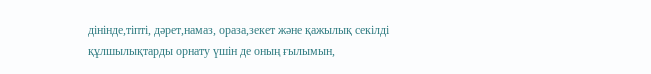дінінде,тіпті, дәрет,намаз, ораза,зекет және қажылық секілді құлшылықтарды орнату үшін де оның ғылымын,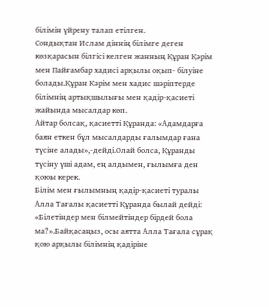білімін үйрену талап етілген.
Сондықтан Ислам діннің білімге деген көзқарасын білгісі келген жанның Құран Қәрім мен Пайғамбар хадисі арқылы оқып- білуіне болады.Құран Кәрім мен хадис шәріптерде білімнің артықшылығы мен қадір-қасиеті жайында мысалдар көп.
Айтар болсақ, қасиетті Құранда: «Адамдарға баян еткен бұл мысалдарды ғалымдар ғана түсіне алады»,-дейді.Олай болса, Құранды түсіну үші адам, ең алдымен, ғылымға ден қоюы керек.
Білім мен ғылымның қадір-қасиеті туралы Алла Тағалы қасиетті Құранда былай дейді: «Білетіндер мен білмейтіндер бірдей бола ма?».Байқасаңыз, осы аятта Алла Тағала сұрақ қою арқылы білімнің қадіріне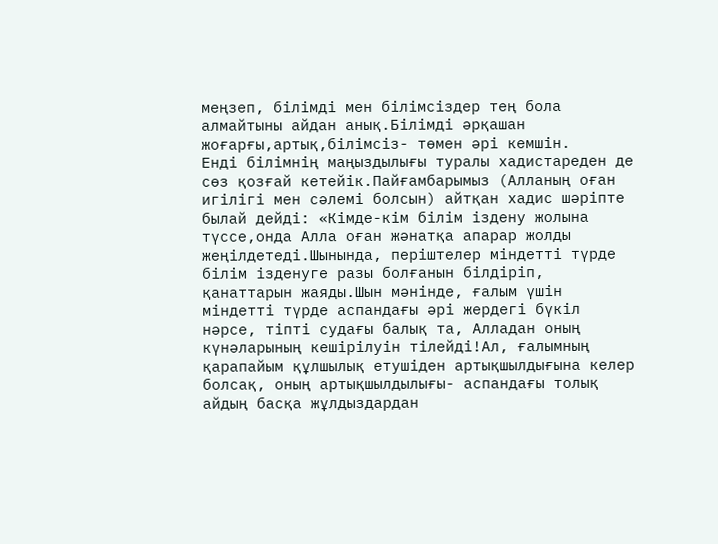меңзеп, білімді мен білімсіздер тең бола алмайтыны айдан анық.Білімді әрқашан жоғарғы,артық,білімсіз- төмен әрі кемшін.
Енді білімнің маңыздылығы туралы хадистареден де сөз қозғай кетейік.Пайғамбарымыз (Алланың оған игілігі мен сәлемі болсын) айтқан хадис шәріпте былай дейді: «Кімде-кім білім іздену жолына түссе,онда Алла оған жәнатқа апарар жолды жеңілдетеді.Шынында, періштелер міндетті түрде білім ізденуге разы болғанын білдіріп, қанаттарын жаяды.Шын мәнінде, ғалым үшін міндетті түрде аспандағы әрі жердегі бүкіл нәрсе, тіпті судағы балық та, Алладан оның күнәларының кешірілуін тілейді!Ал, ғалымның қарапайым құлшылық етушіден артықшылдығына келер болсақ, оның артықшылдылығы- аспандағы толық айдың басқа жұлдыздардан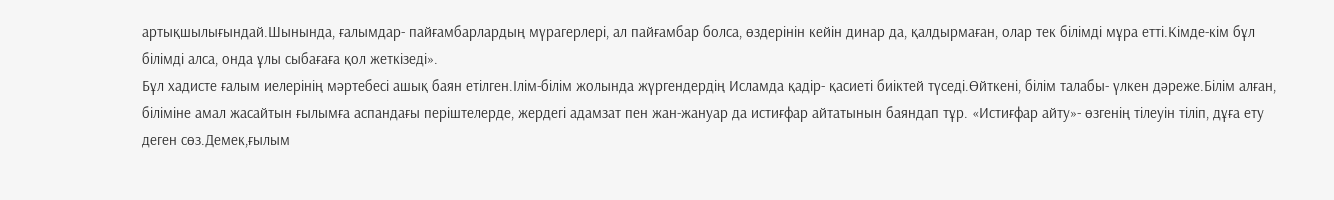артықшылығындай.Шынында, ғалымдар- пайғамбарлардың мүрагерлері, ал пайғамбар болса, өздерінін кейін динар да, қалдырмаған, олар тек білімді мұра етті.Кімде-кім бұл білімді алса, онда ұлы сыбағаға қол жеткізеді».
Бұл хадисте ғалым иелерінің мәртебесі ашық баян етілген.Ілім-білім жолында жүргендердің Исламда қадір- қасиеті биіктей түседі.Өйткені, білім талабы- үлкен дәреже.Білім алған, біліміне амал жасайтын ғылымға аспандағы періштелерде, жердегі адамзат пен жан-жануар да истиғфар айтатынын баяндап тұр. «Истиғфар айту»- өзгенің тілеуін тіліп, дұға ету деген сөз.Демек,ғылым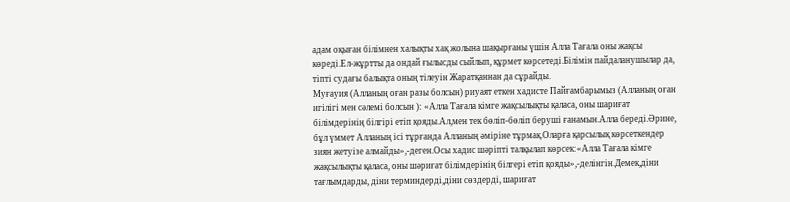адам оқыған білімнен халықты хақ жолына шақырғаны үшін Алла Тағала оны жақсы көреді.Ел-жұртты да ондай ғылысды сыйлып, құрмет көрсетеді.Білімін пайдаланушылар да, тіпті судағы балықта оның тілеуін Жаратқаннан да сұрайды.
Муғауия (Алланың оған разы болсын) риуаят еткен хадисте Пайғамбарымыз (Алланың оған игілігі мен сәлемі болсын ): «Алла Тағала кімге жақсылықты қаласа, оны шариғат білімдерінің білгірі етіп қояды.Ал,мен тек бөліп-бөліп беруші ғанамын.Алла береді.Әрине, бұл үммет Алланың ісі тұрғанда Алланың әміріне тұрмақ.Оларға қарсылық көрсеткендер зиян жетуізе алмайды»,-деген.Осы хадис шәріпті талқылап көрсек:«Алла Тағала кімге жақсылықты қаласа, оны шәриғат білімдерінің білгері етіп қояды»,-делінгін.Демек,діни тағлымдарды, діни терминдерді,діни сөздерді, шариғат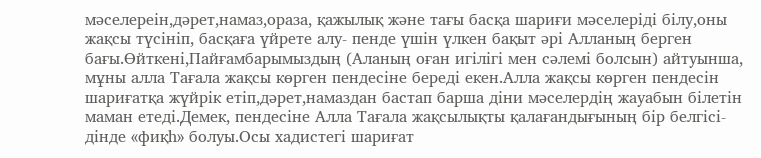мәселереін,дәрет,намаз,ораза, қажылық және тағы басқа шариғи мәселеріді білу,оны жақсы түсініп, басқаға үйрете алу- пенде үшін үлкен бақыт әрі Алланың берген бағы.Өйткені,Пайғамбарымыздың (Аланың оған игілігі мен сәлемі болсын) айтуынша, мұны алла Тағала жақсы көрген пендесіне береді екен.Алла жақсы көрген пендесін шариғатқа жүйрік етіп,дәрет,намаздан бастап барша діни мәселердің жауабын білетін маман етеді.Демек, пендесіне Алла Тағала жақсылықты қалағандығының бір белгісі- дінде «фиқһ» болуы.Осы хадистегі шариғат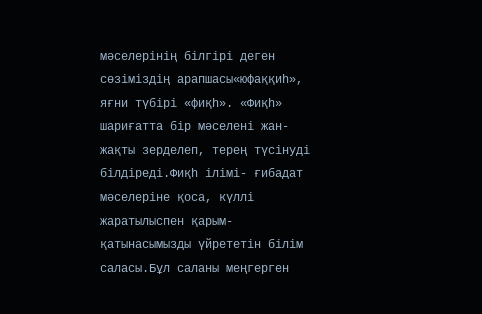мәселерінің білгірі деген сөзіміздің арапшасы«юфаққиһ», яғни түбірі «фиқһ». «Фиқһ» шариғатта бір мәселені жан-жақты зерделеп, терең түсінуді білдіреді.Фиқһ ілімі- ғибадат мәселеріне қоса, күллі жаратылыспен қарым-қатынасымызды үйрететін білім саласы.Бұл саланы меңгерген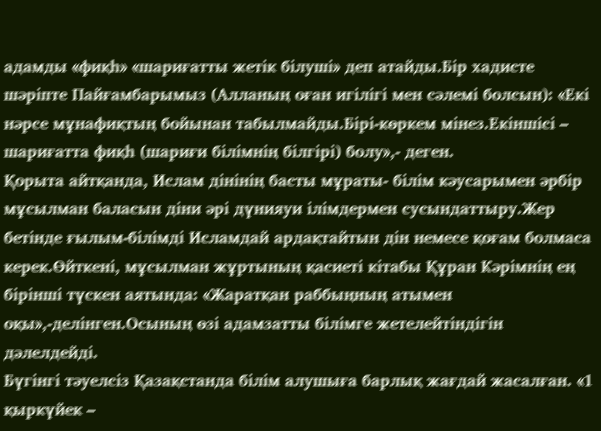адамды «фиқһ» «шариғатты жетік білуші» деп атайды.Бір хадисте шәріпте Пайғамбарымыз (Алланың оған игілігі мен сәлемі болсын): «Екі нәрсе мұнафиқтың бойынан табылмайды.Бірі-көркем мінез.Екіншісі – шариғатта фиқһ (шариғи білімнің білгірі) болу»,- деген.
Қорыта айтқанда, Ислам дінінің басты мұраты- білім кәусарымен әрбір мұсылман баласын діни әрі дүнияуи ілімдермен сусындаттыру.Жер бетінде ғылым-білімді Исламдай ардақтайтын дін немесе қоғам болмаса керек.Өйткені, мұсылман жұртының қасиеті кітабы Құран Кәрімнің ең бірінші түскен аятында: «Жаратқан раббыңның атымен оқы»,-делінген.Осының өзі адамзатты білімге жетелейтіндігін дәлелдейді.
Бүгінгі тәуелсіз Қазақстанда білім алушыға барлық жағдай жасалған. «1 қыркүйек –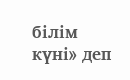білім күні» деп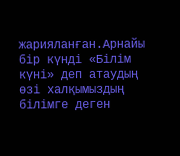жарияланған.Арнайы бір күнді «Білім күні» деп атаудың өзі халқымыздың білімге деген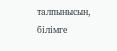талпынысын, білімге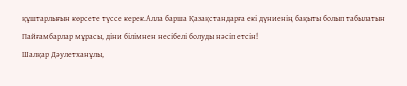құштарлығын көрсете түссе керек.Алла барша Қазақстандарға екі дүниенің бақыты болып табылатын Пайғамбарлар мұрасы, діни білімнен несібелі болуды нәсіп етсін!
Шалқар Дәулетханұлы,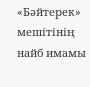«Бәйтерек» мешітінің найб имамы